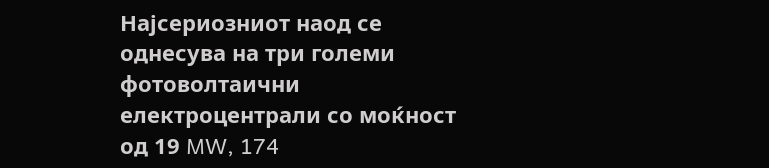Најсериозниот наод се однесува на три големи фотоволтаични електроцентрали со моќност од 19 MW, 174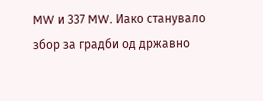MW и 337 MW. Иако станувало збор за градби од државно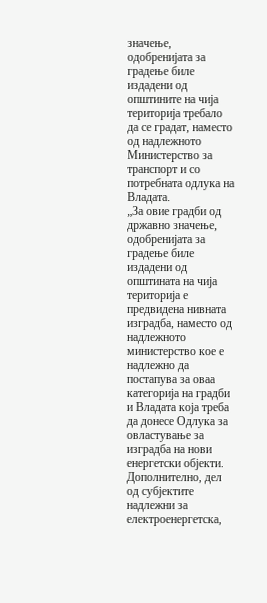значење, одобренијата за градење биле издадени од општините на чија територија требало да се градат, наместо од надлежното Министерство за транспорт и со потребната одлука на Владата.
„За овие градби од државно значење, одобренијата за градење биле издадени од општината на чија територија е предвидена нивната изградба, наместо од надлежното министерство кое е надлежно да постапува за оваа категорија на градби и Владата која треба да донесе Одлука за овластување за изградба на нови енергетски објекти. Дополнително, дел од субјектите надлежни за електроенергетска,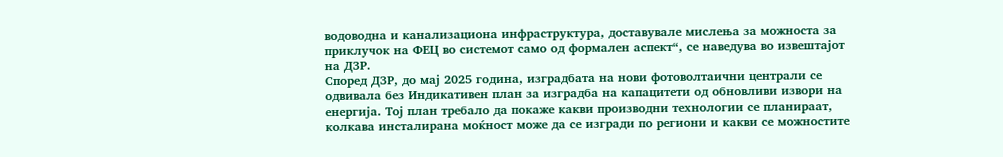водоводна и канализациона инфраструктура, доставувале мислења за можноста за приклучок на ФЕЦ во системот само од формален аспект“, се наведува во извештајот на ДЗР.
Според ДЗР, до мај 2025 година, изградбата на нови фотоволтаични централи се одвивала без Индикативен план за изградба на капацитети од обновливи извори на енергија. Тој план требало да покаже какви производни технологии се планираат, колкава инсталирана моќност може да се изгради по региони и какви се можностите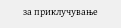за приклучување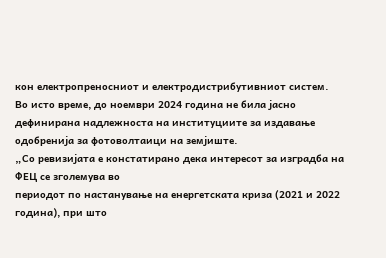кон електропреносниот и електродистрибутивниот систем.
Во исто време, до ноември 2024 година не била јасно дефинирана надлежноста на институциите за издавање одобренија за фотоволтаици на земјиште.
„Со ревизијата е констатирано дека интересот за изградба на ФЕЦ се зголемува во
периодот по настанување на енергетската криза (2021 и 2022 година), при што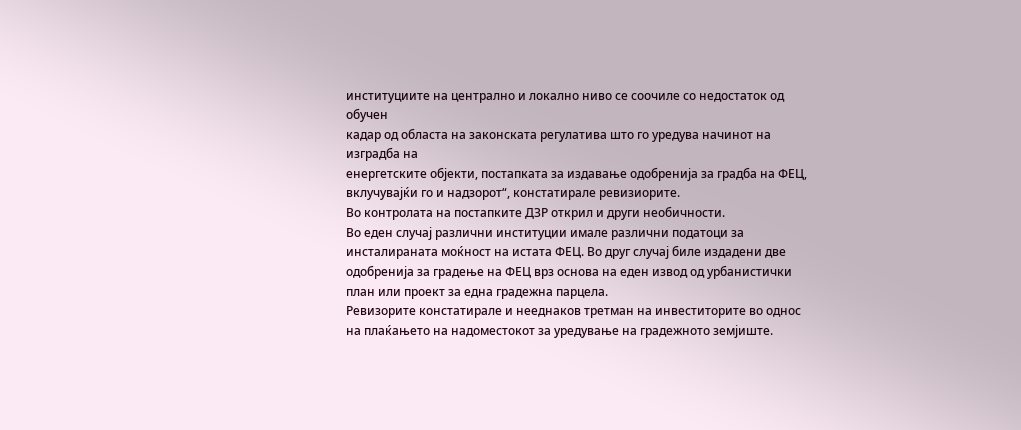институциите на централно и локално ниво се соочиле со недостаток од обучен
кадар од областа на законската регулатива што го уредува начинот на изградба на
енергетските објекти, постапката за издавање одобренија за градба на ФЕЦ,
вклучувајќи го и надзорот“, констатирале ревизиорите.
Во контролата на постапките ДЗР открил и други необичности.
Во еден случај различни институции имале различни податоци за инсталираната моќност на истата ФЕЦ. Во друг случај биле издадени две одобренија за градење на ФЕЦ врз основа на еден извод од урбанистички план или проект за една градежна парцела.
Ревизорите констатирале и нееднаков третман на инвеститорите во однос на плаќањето на надоместокот за уредување на градежното земјиште.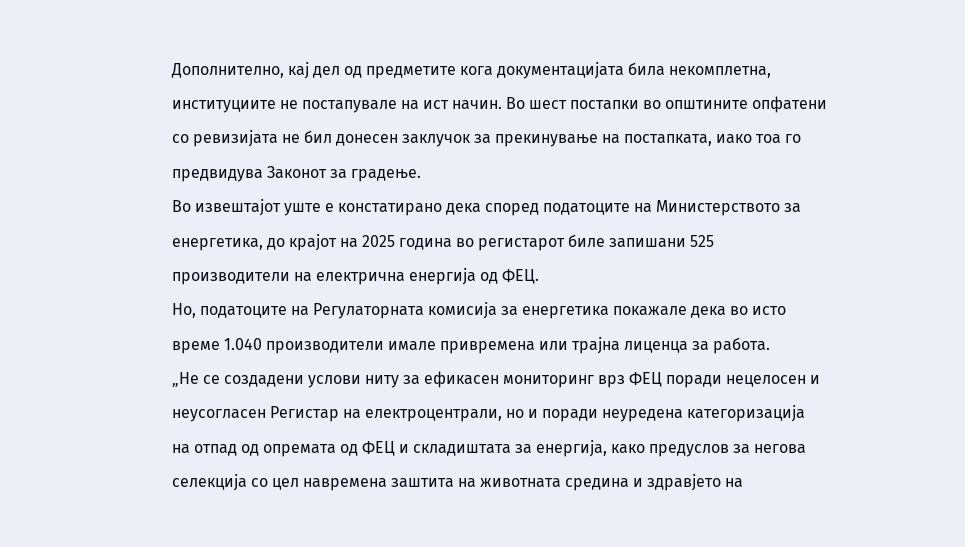Дополнително, кај дел од предметите кога документацијата била некомплетна, институциите не постапувале на ист начин. Во шест постапки во општините опфатени со ревизијата не бил донесен заклучок за прекинување на постапката, иако тоа го предвидува Законот за градење.
Во извештајот уште е констатирано дека според податоците на Министерството за енергетика, до крајот на 2025 година во регистарот биле запишани 525 производители на електрична енергија од ФЕЦ.
Но, податоците на Регулаторната комисија за енергетика покажале дека во исто време 1.040 производители имале привремена или трајна лиценца за работа.
„Не се создадени услови ниту за ефикасен мониторинг врз ФЕЦ поради нецелосен и
неусогласен Регистар на електроцентрали, но и поради неуредена категоризација
на отпад од опремата од ФЕЦ и складиштата за енергија, како предуслов за негова
селекција со цел навремена заштита на животната средина и здравјето на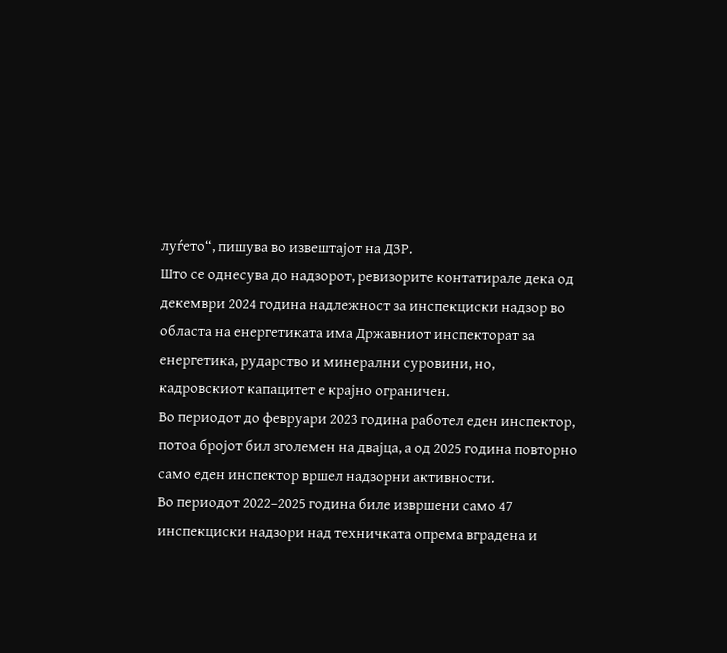луѓето“, пишува во извештајот на ДЗР.
Што се однесува до надзорот, ревизорите контатирале дека од декември 2024 година надлежност за инспекциски надзор во областа на енергетиката има Државниот инспекторат за енергетика, рударство и минерални суровини, но, кадровскиот капацитет е крајно ограничен.
Во периодот до февруари 2023 година работел еден инспектор, потоа бројот бил зголемен на двајца, а од 2025 година повторно само еден инспектор вршел надзорни активности.
Во периодот 2022–2025 година биле извршени само 47 инспекциски надзори над техничката опрема вградена и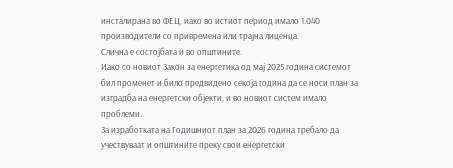инсталирана во ФЕЦ, иако во истиот период имало 1.040 производители со привремена или трајна лиценца.
Слична е состојбата и во општините.
Иако со новиот Закон за енергетика од мај 2025 година системот бил променет и било предвидено секоја година да се носи план за изградба на енергетски објекти, и во новиот систем имало проблеми.
За изработката на Годишниот план за 2026 година требало да учествуваат и општините преку свои енергетски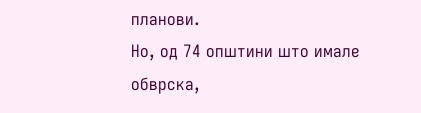планови.
Но, од 74 општини што имале обврска,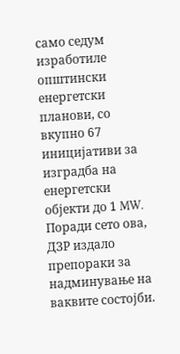само седум изработиле општински енергетски планови, со вкупно 67 иницијативи за изградба на енергетски објекти до 1 MW.
Поради сето ова, ДЗР издало препораки за надминување на ваквите состојби.